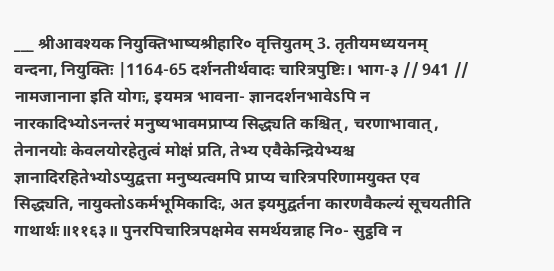___ श्रीआवश्यक नियुक्तिभाष्यश्रीहारि० वृत्तियुतम् 3. तृतीयमध्ययनम् वन्दना, नियुक्तिः |1164-65 दर्शनतीर्थवादः चारित्रपुष्टिः। भाग-३ // 941 // नामजानाना इति योगः, इयमत्र भावना- ज्ञानदर्शनभावेऽपि न नारकादिभ्योऽनन्तरं मनुष्यभावमप्राप्य सिद्ध्यति कश्चित्, चरणाभावात्, तेनानयोः केवलयोरहेतुत्वं मोक्षं प्रति, तेभ्य एवैकेन्द्रियेभ्यश्च ज्ञानादिरहितेभ्योऽप्युद्वत्ता मनुष्यत्वमपि प्राप्य चारित्रपरिणामयुक्त एव सिद्ध्यति, नायुक्तोऽकर्मभूमिकादिः, अत इयमुद्वर्तना कारणवैकल्यं सूचयतीति गाथार्थः॥११६३॥ पुनरपिचारित्रपक्षमेव समर्थयन्नाह नि०- सुट्ठवि न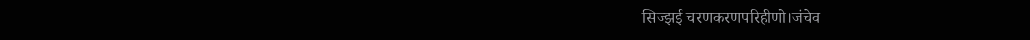सिज्झई चरणकरणपरिहीणो।जंचेव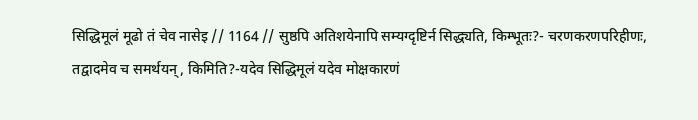सिद्धिमूलं मूढो तं चेव नासेइ // 1164 // सुष्ठपि अतिशयेनापि सम्यग्दृष्टिर्न सिद्ध्यति, किम्भूतः?- चरणकरणपरिहीणः, तद्वादमेव च समर्थयन्, किमिति?-यदेव सिद्धिमूलं यदेव मोक्षकारणं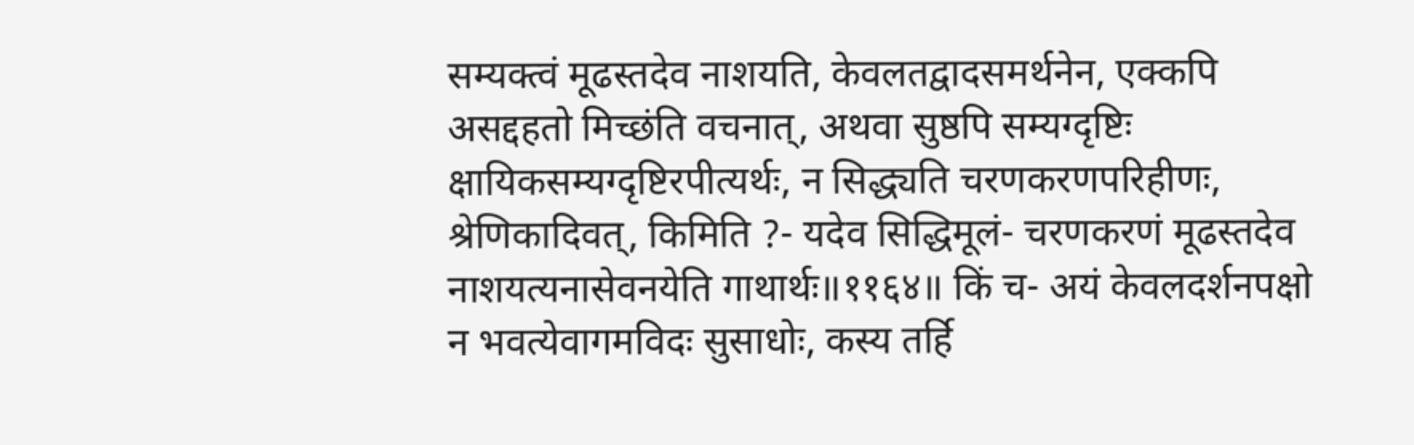सम्यक्त्वं मूढस्तदेव नाशयति, केवलतद्वादसमर्थनेन, एक्कपि असद्दहतो मिच्छंति वचनात्, अथवा सुष्ठपि सम्यग्दृष्टिः क्षायिकसम्यग्दृष्टिरपीत्यर्थः, न सिद्ध्यति चरणकरणपरिहीणः, श्रेणिकादिवत्, किमिति ?- यदेव सिद्धिमूलं- चरणकरणं मूढस्तदेव नाशयत्यनासेवनयेति गाथार्थः॥११६४॥ किं च- अयं केवलदर्शनपक्षो न भवत्येवागमविदः सुसाधोः, कस्य तर्हि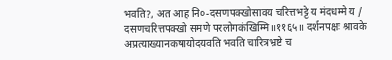भवति?, अत आह नि०-दसणपक्खोसावय चरित्तभट्टे य मंदधम्मे य / दसणचरित्तपक्खो समणे परलोगकंखिम्मि॥११६५॥ दर्शनपक्षः श्रावके अप्रत्याख्यानकषायोदयवति भवति चारित्रभ्रष्टे च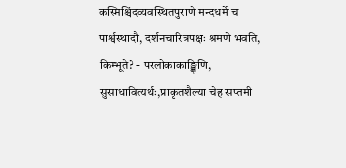कस्मिश्चिंदव्यवस्थितपुराणे मन्दधर्मे च पार्श्वस्थादौ, दर्शनचारित्रपक्षः श्रमणे भवति, किम्भूते? - परलोकाकाङ्क्षिणि, सुसाधावित्यर्थः,प्राकृतशैल्या चेह सप्तमी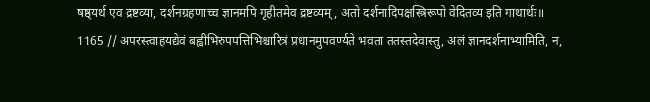षष्ठ्यर्थ एव द्रष्टव्या, दर्शनग्रहणाच्च ज्ञानमपि गृहीतमेव द्रष्टव्यम्, अतो दर्शनादिपक्षस्त्रिरूपो वेदितव्य इति गाथार्थः॥ 1165 // अपरस्त्वाहयद्येवं बह्वीभिरुपपत्तिभिश्चारित्रं प्रधानमुपवर्ण्यते भवता ततस्तदेवास्तु, अलं ज्ञानदर्शनाभ्यामिति, न,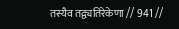तस्यैव तद्व्यतिरेकेणा // 941 //